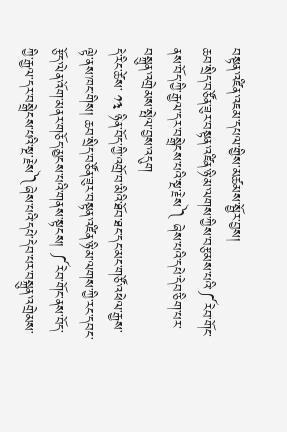བསྟན་འཛིན་འཇམ་དཔལ་གྱིས་མཚམས་སྦྱོར་བྱས།
ཆབ་སྲིད་བཙོན་ཟུར་བསྟན་འཛིན་ཉི་མ་ལགས་ཀྱིས་བརྩམས་པའི་༼རེབ་གོང་ནས་བོད་ཀྱི་རྒྱལ་དར་བསྒྲེངས་པའི་སྔ་རྗེས༽ ཞེས་པའི་དཔེ་དེབ་ཅིག་པར་བསྐྲུན་འགྲེམས་སྤེལ་བྱས་འདུག
དེ་རིང་ཚེས་ ༡༣ ཉིན་བོད་ཀྱི་འགྲོ་བ་མིའི་ཐོབ་ཐང་དང་མང་གཙོ་འཕེལ་རྒྱས་ལྟེ་ནས་ཁང་གིས། ཆབ་སྲིད་བཙོན་ཟུར་བསྟན་འཛིན་ཉི་མ་ལགས་ཀྱི་རང་དབང་རྩོད་ལེན་འོག་མནར་གཅོད་མྱངས་པའི་གནས་སྟངས། ༼རེབ་གོང་ནས་བོད་ཀྱི་རྒྱལ་དར་བསྒྲེངས་པའི་སྔ་རྗེས༽ཞེས་པའི་དཔེ་དེབ་པར་བསྐྲུན་འགྲེམས་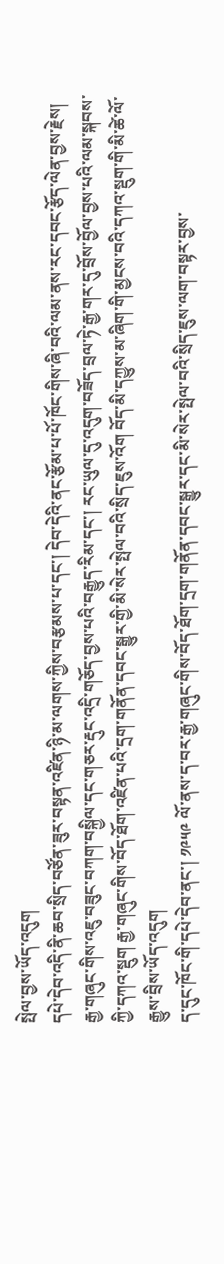སྤེལ་བྱས་ཡོད་འདུག
དཔེ་དེབ་འདི་ནི་ཆབ་སྲིད་བཙོན་ཟུར་བསྟན་འཛིན་ཉི་མ་ལགས་ཀྱིས་བརྩམས་པ་དང་། དེབ་དེའི་ནང་རྩོམ་པ་པོ་ཁོང་གིས་ཞི་བའི་ལམ་ནས་རང་དབང་རྩོད་ལེན་བྱས་རྗེས། རྒྱ་གཞུང་གིས་འཇུ་བཟུང་བཀག་བསྐྱིལ་དང་གཅར་རྡུང་འདྲི་གཅོད་བྱས་པའི་བརྒྱུད་རིམ་དང་། རང་ཡུལ་དུ་འདུག་བཟོད་བྲལ་ཏེ་རྒྱ་གར་དུ་བྲོས་བྱོལ་བྱས་པའི་ལམ་སྐབས་ཀྱི་དཀའ་སྡུག རྒྱ་གཞུང་གིས་བོད་ཐོག་འཛིན་པའི་དྲག་གནོན་དབང་སྒྱུར་གྱི་མི་སེར་སྤེལ་བའི་སྲིད་ཇུས་འོག བོད་མི་དཀྱུས་མ་ཞིག་གི་མྱངས་བའི་དཀའ་སྡུག་གི་མི་ཚེ་ལོ་རྒྱུས་བྲིས་ཡོད་འདུག
ད་དུང་ཁོང་གི་དཔེ་དེབ་ནང་། ༡༩༥༩ ལོ་ནས་ད་བར་རྒྱ་གཞུང་གིས་བོད་ཐོག་དྲག་གནོན་དབང་སྒྱུར་དང་མི་སེར་སྤེལ་བའི་སྲིད་ཇུས་ལག་བསྟར་བྱས་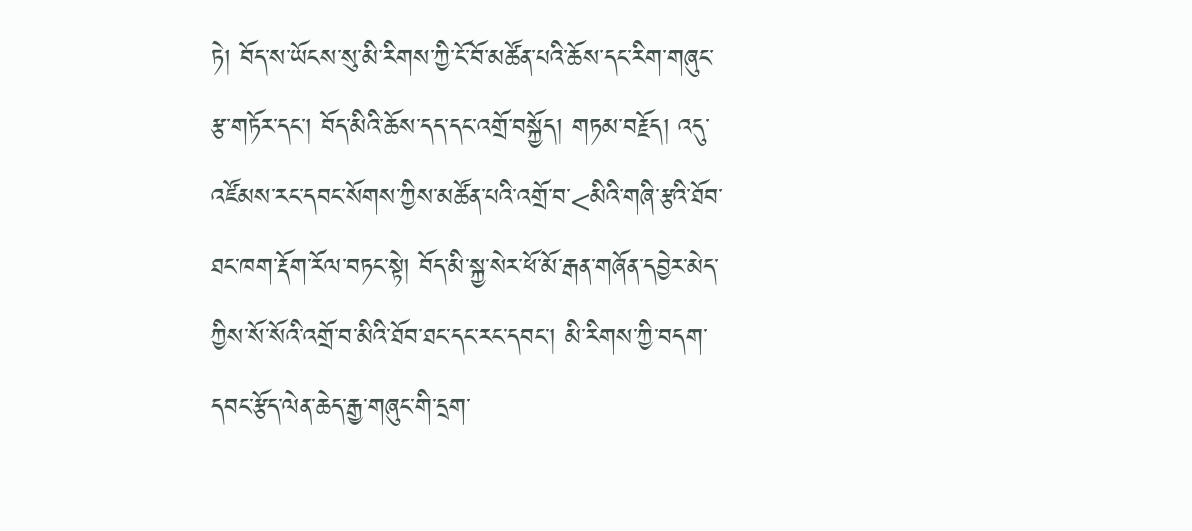ཏེ། བོད་ས་ཡོངས་སུ་མི་རིགས་ཀྱི་ངོ་བོ་མཚོན་པའི་ཆོས་དང་རིག་གཞུང་རྩ་གཏོར་དང་། བོད་མིའི་ཆོས་དད་དང་འགྲོ་བསྐྱོད། གཏམ་བརྗོད། འདུ་འཛོམས་རང་དབང་སོགས་ཀྱིས་མཚོན་པའི་འགྲོ་བ་<མིའི་གཞི་རྩའི་ཐོབ་ཐང་ཁག་རྡོག་རོལ་བཏང་སྟེ། བོད་མི་སྐྱ་སེར་ཕོ་མོ་རྒན་གཞོན་དབྱེར་མེད་ཀྱིས་སོ་སོའི་འགྲོ་བ་མིའི་ཐོབ་ཐང་དང་རང་དབང་། མི་རིགས་ཀྱི་བདག་དབང་རྩོད་ལེན་ཆེད་རྒྱ་གཞུང་གི་དྲག་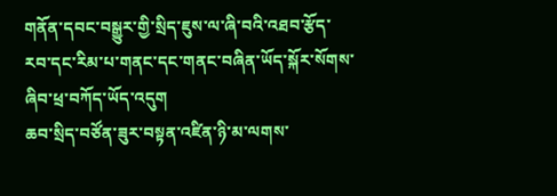གནོན་དབང་བསྒྱུར་གྱི་སྲིད་ཇུས་ལ་ཞི་བའི་འཐབ་རྩོད་རབ་དང་རིམ་པ་གནང་དང་གནང་བཞིན་ཡོད་སྐོར་སོགས་ཞིབ་ཕྲ་བཀོད་ཡོད་འདུག
ཆབ་སྲིད་བཙོན་ཟུར་བསྟན་འཛིན་ཉི་མ་ལགས་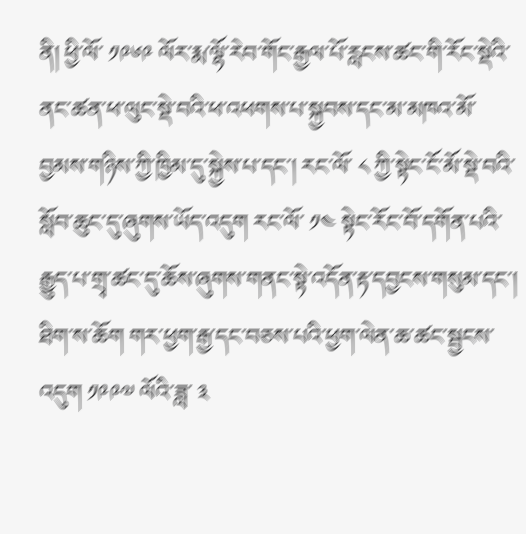ནི། ཕྱི་ལོ་ ༡༩༦༩ ལོར་རྨ་ལྷོ་རེབ་གོང་རྒྱལ་པོ་རླངས་ཚང་གི་རོང་སྡེའི་ནང་ཚན་ཕ་ལུང་སྡེ་བའི་ཕ་འཕགས་པ་སྐྱབས་དང་མ་མཁའ་མོ་བྱམས་གཉིས་ཀྱི་ཁྱིམ་དུ་སྐྱེས་པ་དང་། རང་ལོ་ ༨ ཀྱི་སྟེང་ངོ་མོ་སྡེ་བའི་སློབ་ཆུང་དུ་ཞུགས་ཡོད་འདུག རང་ལོ་ ༡༤ སྟེང་རོང་བོ་དགོན་པའི་རྒྱུད་པ་གྲྭ་ཚང་དུ་ཆོས་ཞུགས་གནང་སྟེ་འདོན་རྟ་དབྱངས་གསུམ་དང་། ཐིག་ས་ཆོག གར་ཕྱག་རྒྱ་དང་བཅས་པའི་ཕྱག་ལེན་ཆ་ཚང་སྦྱངས་འདུག ༡༩༩༧ ལོའི་ཟླ་ ༣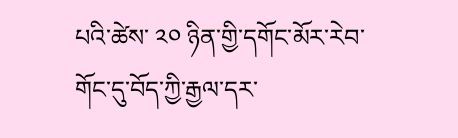པའི་ཚེས་ ༢༠ ཉིན་གྱི་དགོང་མོར་རེབ་གོང་དུ་བོད་ཀྱི་རྒྱལ་དར་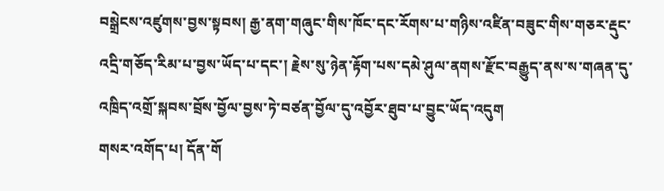བསྒྲེངས་འཛུགས་བྱས་སྟབས། རྒྱ་ནག་གཞུང་གིས་ཁོང་དང་རོགས་པ་གཉིས་འཛིན་བཟུང་གིས་གཅར་རྡུང་འདྲི་གཅོད་རིམ་པ་བྱས་ཡོད་པ་དང་། རྗེས་སུ་ཉེན་རྟོག་པས་དམེ་ཤུལ་ནགས་རྫོང་བརྒྱུད་ནས་ས་གཞན་དུ་འཁྲིད་འགྲོ་སྐབས་བྲོས་བྱོལ་བྱས་ཏེ་བཙན་བྱོལ་དུ་འབྱོར་ཐུབ་པ་བྱུང་ཡོད་འདུག
གསར་འགོད་པ། དོན་གོ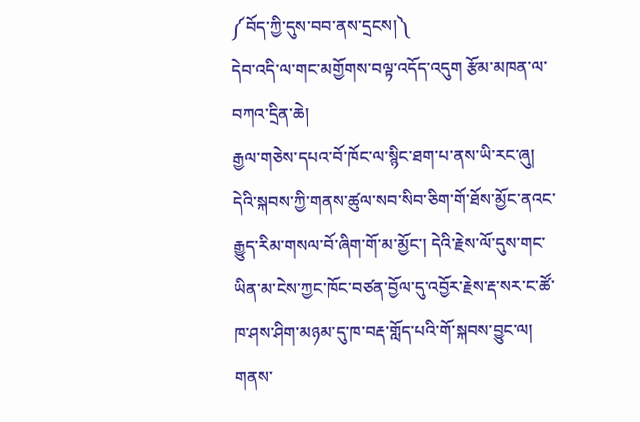༼བོད་ཀྱི་དུས་བབ་ནས་དྲངས།༽
དེབ་འདི་ལ་གང་མགྱོགས་བལྟ་འདོད་འདུག རྩོམ་མཁན་ལ་བཀའ་དྲིན་ཆེ།
རྒྱལ་གཅེས་དཔའ་བོ་ཁོང་ལ་སྙིང་ཐག་པ་ནས་ཡི་རང་ཞུ།
དེའི་སྐབས་ཀྱི་གནས་ཚུལ་སབ་སིབ་ཅིག་གོ་ཐོས་མྱོང་ནའང་རྒྱུད་རིམ་གསལ་བོ་ཞིག་གོ་མ་མྱོང་། དེའི་རྗེས་ལོ་དུས་གང་ཡིན་མ་ངེས་ཀྱང་ཁོང་བཙན་བྱོལ་དུ་འབྱོར་རྗེས་རྡ་སར་ང་ཚོ་ཁ་ཤས་ཤིག་མཉམ་དུ་ཁ་བརྡ་གློད་པའི་གོ་སྐབས་བྱུང་ལ། གནས་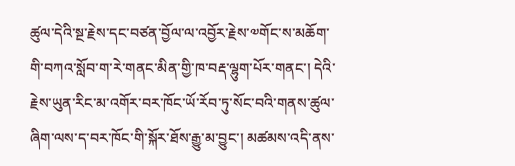ཚུལ་དེའི་སྔ་རྗེས་དང་བཙན་བྱོལ་ལ་འབྱོར་རྗེས་༧གོང་ས་མཆོག་གི་བཀའ་སློབ་ག་རེ་གནང་མིན་གྱི་ཁ་བརྡ་ལྷུག་པོར་གནང་། དེའི་རྗེས་ཡུན་རིང་མ་འགོར་བར་ཁོང་ཡོ་རོབ་ཏུ་སོང་བའི་གནས་ཚུལ་ཞིག་ལས་ད་བར་ཁོང་གི་སྐོར་ཐོས་རྒྱུ་མ་བྱུང་། མཚམས་འདི་ནས་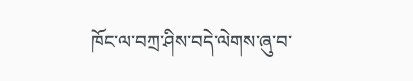ཁོང་ལ་བཀྲ་ཤིས་བདེ་ལེགས་ཞུ་བ་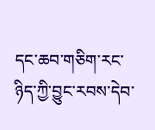དང་ཆབ་གཅིག་རང་ཉིད་ཀྱི་བྱུང་རབས་དེབ་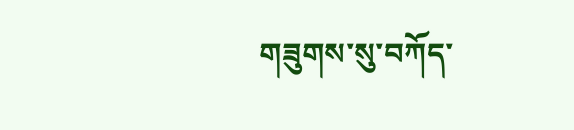གཟུགས་སུ་བཀོད་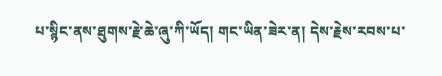པ་སྙིང་ནས་ཐུགས་རྗེ་ཆེ་ཞུ་ཀི་ཡོད། གང་ཡིན་ཟེར་ན། དེས་རྗེས་རབས་པ་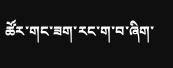ཚོར་གང་ཟག་རང་ག་བ་ཞིག་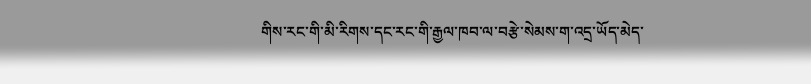གིས་རང་གི་མི་རིགས་དང་རང་གི་རྒྱལ་ཁབ་ལ་བརྩེ་སེམས་ག་འདྲ་ཡོད་མེད་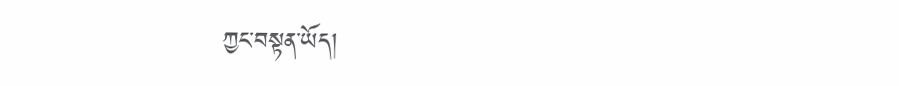ཀྱང་བསྟན་ཡོད།